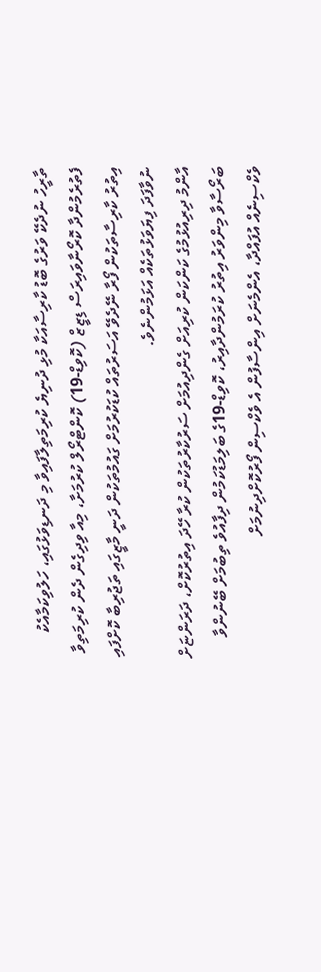ތާރީހު ނުދެކޭ ވަރުގެ ބޮޑު ކާރިސާއަކާ މުޅި ދުނިޔެ ކުރިމަތިލާފައިވާ މި ދަނޑިވަޅުގައި، ހަލުވިކަމާއެކު ފެތުރެމުންދާ ކޮރޯނާވައިރަސް ޑިޒީޒް (ކޮވިޑް-19) ކޮންޓްރޯލް ކުރުމަށާ، މިއާ ވިދިގެން ދެން ކުރިމަތިވާ އިތުރު ކާރިސާތަކުން ފޯރާ ނޭދެވޭ އަސަރުތައް ކުޑަކުރުމަށް ގައުމުތަކުން ދަނީ މާޒީގައި ތަޖުރިބާ ކޮށްފައި ނުވާފަދަ ފިޔަވަޅުތަކެއް އަޅަމުންނެވެ.
އާންމު ދިރިއުޅުމުގެ ކަންކަން ކުރިއަށް ގެންދިއުމަށް ސަރުކާރުތަކުން ކުރާ ހޭދަ އިތުރުކޮށް، ދަރަންޏަށް ބަރޯސާވާ މިންވަރު އިތުރު ކުރަމުންދާއިރު، ކޮވިޑް-19ގެ ބަލިމަޑުކަމުން ދިފާއުވެ ތިބުމަށް ބޭނުންވާ ވެކްސިނެއް އުފައްދާ، އެންމެނަށް އިންސާފުން އެ ވެކްސިން ފޯރުކޮށްދިނުމަށް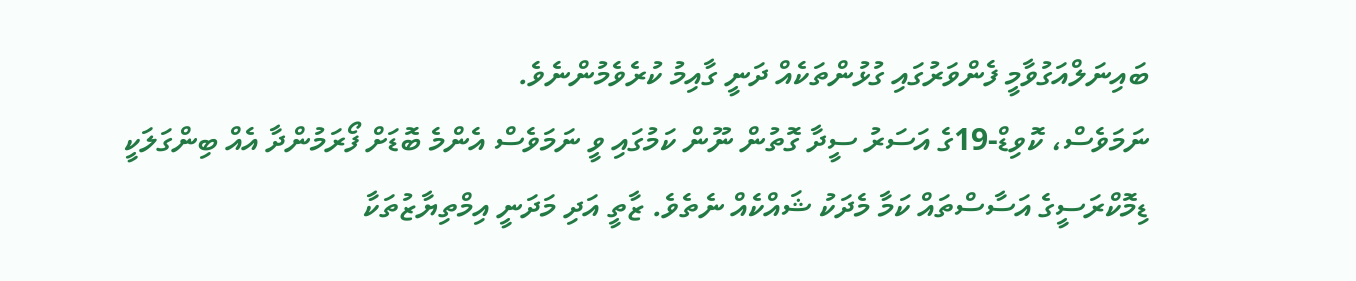ބައިނަލްއަގުވާމީ ފެންވަރުގައި ގުޅުންތަކެއް ދަނީ ގާއިމު ކުރެވެމުންނެވެ.
ނަމަވެސް، ކޮވިޑް-19ގެ އަސަރު ސީދާ ގޮތުން ނޫން ކަމުގައި ވީ ނަމަވެސް އެންމެ ބޮޑަށް ފޯރަމުންދާ އެއް ބިންގަލަކީ ޑިމޮކްރަސީގެ އަސާސްތައް ކަމާ މެދަކު ޝައްކެއް ނެތެވެ. ޒާތީ އަދި މަދަނީ އިމްތިޔާޒުތަކާ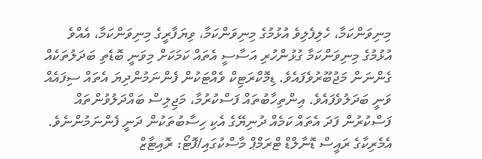މިނިވަންކަމާ، ހެލިފެލިވެ އުޅުމުގެ މިނިވަންކަމާ، ވިޔަފާރީގެ މިނިވަންކަމާ، އެއްވެ އުޅުމުގެ މިނިވަންކަމާ ގުޅުންހުރި އަސާސީ އެތައް ކަމަކަށް މިވަނީ ބޮޑެތި ބަދަލުތަކެއް ގެންނަން މަޖުބޫރުވެފައެވެ. ޑިމޮކްރަޓިކް ވެއްޓަކުން ފެންނަމުންދިޔަ އެތައް ސިފައެއް ވަނީ ބަދަލުވެފައެވެ. އިންތިހާބުތައް ފަސްކުރުމާ، މަޖިލިސް ބައްދަލުވުންތައް ފަސްކުރުން ފަދަ އެތައް ކަމެއް ދުނިޔޭގެ އެކި ހިސާބުތަކުން ދަނީ ފެންނަމުންނެވެ.
އެމެރިކާގެ ރައީސް ޑޮނާލްޑް ޓްރަމްޕް މާސްކުގައި/ފޮޓޯ: ރޮއިޓާޒް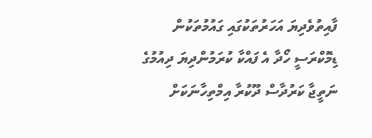ފާއިތުވެދިޔަ އަހަރުތަކުގައި ގައުމުތަކުން ޑިމޮކްރަސީ ހޯދާ އެ ފައްކާ ކުރަމުންދިޔަ ދިއުމުގެ ނަތީޖާ ކަރުދާސް ދޫކުރާ އިމްތިހާނަކަށް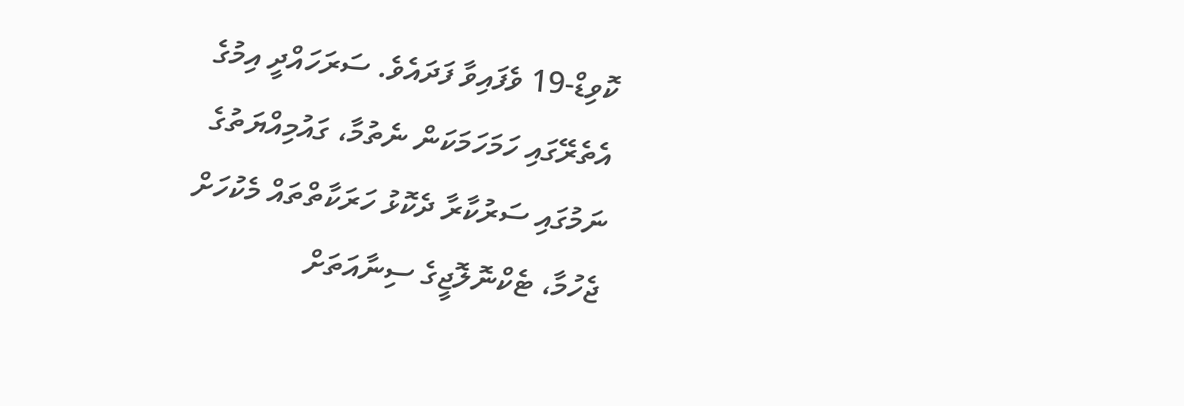ކޮވިޑް-19 ވެފައިވާ ފަދައެވެ. ސަރަހައްދީ އިމުގެ އެތެރޭގައި ހަމަހަމަކަން ނެތުމާ، ގައުމިއްޔަތުގެ ނަމުގައި ސަރުކާރާ ދެކޮޅު ހަރަކާތްތައް މެކުހަށް ޖެހުމާ، ޓެކްނޮލޮޖީގެ ސިނާއަތަށް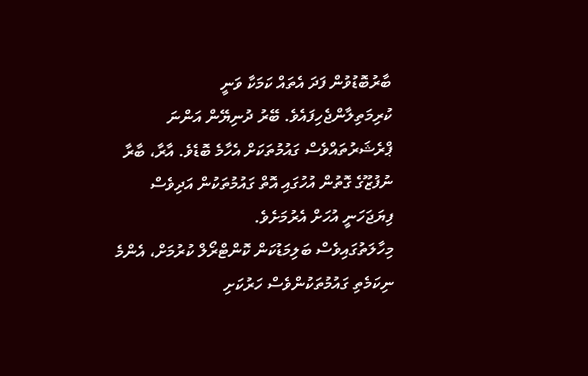ބާރުބޮޑުވުން ފަދަ އެތައް ކަމަކާ ވަނީ ކުރިމަތިލާންޖެހިފައެވެ. ބޭރު ދުނިޔޭން އަންނަ ޕްރެޝަރުތައްވެސް ގައުމުތަކަށް އެހާމެ ބޮޑެވެ. އާރާ، ބާރާ ނުފުޒޫގެ ގޮތުން އުހުގައި އޮތް ގައުމުތަކުން އަދިވެސް ފިޔަޖަހަނީ އުހަށް އެރުމަށެވެ.
މިހާލަތުގައިވެސް ބަލިމަޑުކަން ކޮންޓްރޯލް ކުރުމަށް، އެންމެ ނިކަމެތި ގައުމުތަކުންވެސް ހަރުކަށި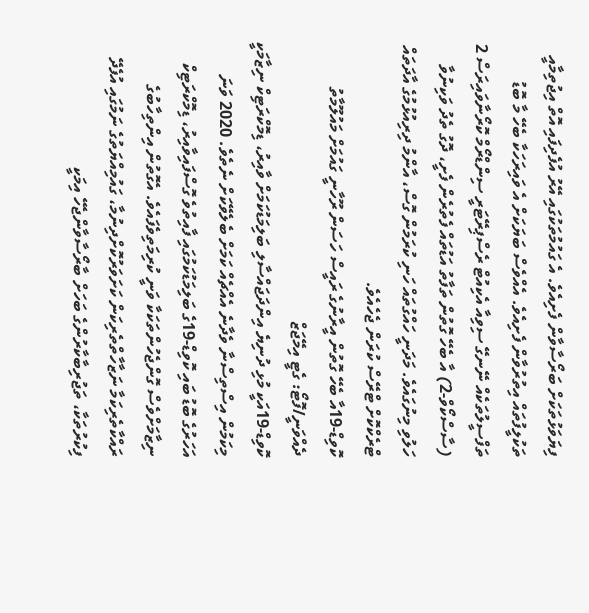ފިޔަވަޅުތަކަށް ބަރޯސާވާން ފެށިއެވެ. އެ ގައުމުތަކުގައި އޭރު އުފެދިފައި އޮތް އިޖުތިމާއީ ތަކުލީފުތައް އިތުރުވާން ފެށިއެވެ. އެއްވެސް ބަޔަކަށް އެ ވައިރަހަކާ ބެހޭ މާ ބޮޑު ތަފްސީލުތަކެއް ނޭނގޭ ސިވިއާ އެކިއުޓް ރެސްޕިރޭޓަރީ ސިންޑްރޯމް ކޮރޯނާވައިރަސް 2 (ސާސްކޯވް-2) އާ ބެހޭ ގޮތުން ތަފާތު އަޑުތައް ފެތުރެން ފެށީ، ދޮގު ތެދު ވަކިނުވާ ހަލުވި މިނުގައެވެ. މަދަނީ ހައްގުތައް ހަނި ކުރަމުން ގޮސް، އާންމު ދިރިއުޅުމުގެ އާދަތައް ޓްރެކްކޮށް ޓްރޭސް ކުރަން ޖެހެއެވެ.
ކޮވިޑް-19އާ ބެހޭ ގޮތުން އީރާނުގެ ރައީސް ހަސަން ރޫހާނީ ގައުމަށް މައުލޫމާތު ދެއްވަނީ/ފޮޓޯ: ގެޓީ އިމޭޖަޒް
ކޮވިޑް-19އަކީ މުޅި ދުނިޔެ އިންދަޖައްސާލި ބަލިމަޑުކަމަށް ވާއިރު، ޑިމޮކްރަޓިކް ނިޒާމަކީ މިކަމުން އިސްތިސްނާ ވެދާނެ އެއްޗެއް ކަމަށް ބެލެވޭކަށް ނެތެވެ. 2020 ވަނަ އަހަރުގެ ބޮޑު ބައި ކޮވިޑް-19ގެ ބަލިމަޑުކަމުގައި ފާއިތުވެ ގޮސްފައިވާއިރު، ޑިމޮކްރަޓިކް ނިޒާމަށްވެސް ގޮންޖެހުންތަކަކާ ވަނީ ކުރިމަތިވެފައެވެ. އެގޮތުން އިންތިހާބުގެ ރައްކާތެރިކަމާ ނަޒާހާތްތެރިކަން ކަށަވަރުކޮށްދިނުމާ، ގައުމިއްޔަތުގެ ނަމުގައި އުފެދޭ ފިކުރުތަކާ، ތަޖުރިބާކާރުންގެ ބަހަށް ބާރޯސާވާންޖެހޭ އިމަކީ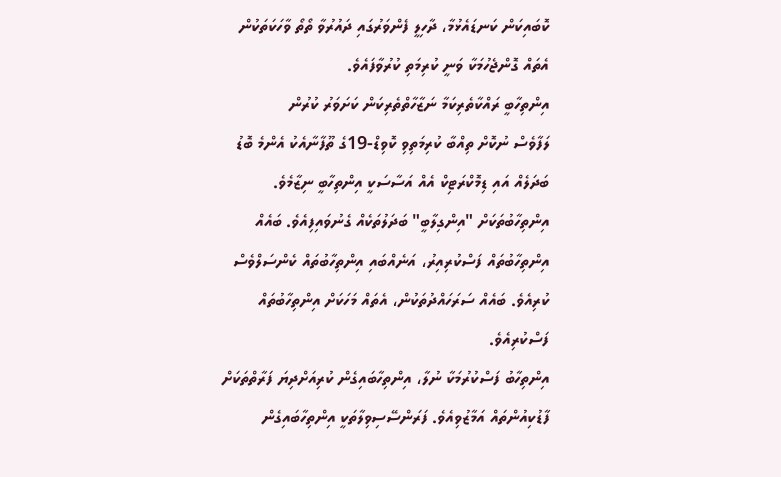ކޮބައިކަން ކަނޑައެޅުމާ، ދާހިލީ ފެންވަރުގައި ދައުރުވާ ތޯތޯ ވާހަކަތަކުން އެތައް ގޮންޖެހުމަކާ ވަނީ ކުރިމަތި ކުރުވާފައެވެ.
އިންތިހާބީ ރައްކާތެރިކަމާ ނަޒާހާތްތެރިކަން ކަށަވަރު ކުރުން
ލަފާވެސް ނުކޮށް ތިއްބާ ކުރިމަތިވި ކޮވިޑް-19ގެ ތޫފާނާއެކު އެންމެ ބޮޑު ބަދަލެއް އައި ޑިމޮކްރަޓިކް އެއް އަސާސަކީ އިންތިހާބީ ނިޒާމެވެ. އިންތިހާބުތަކަށް "އިންގިލާބީ" ބަދަލުތަކެއް ގެނުވައިފިއެވެ. ބައެއް އިންތިހާބުތައް ފަސްކުރިއިރު، އަނެއްބައި އިންތިހާބުތައް ކެންސަލްވެސް ކުރިއެވެ. ބައެއް ސަރަހައްދުތަކުން، އެތައް މަހަކަށް އިންތިހާބުތައް ފަސްކުރިއެވެ.
އިންތިހާބު ފަސްކުރުމަކާ ނުލާ، އިންތިހާބައިގެން ކުރިއަށްދިޔަ ފަރާތްތަކަށް ފާޑުކިއުންތައް އަމާޒުވިއެވެ. ފަރަންސޭސިވިލާތަކީ އިންތިހާބައިގެން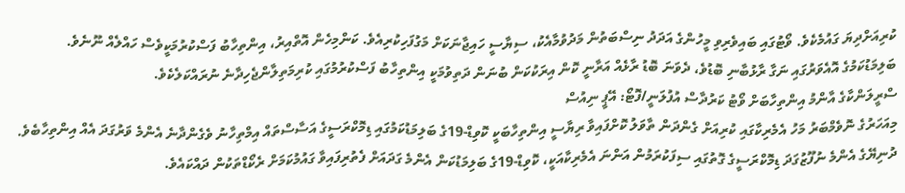ކުރިއަށްދިޔަ ގައުމެކެވެ. ވޯޓުގައި ބައިވެރިވި މީހުންގެ އަދަދު ނިސްބަތުން މަދުވުމާއެކު، ސިޔާސީ ހައިޖާނަކަށް މަގުފަހިކުރިއެވެ. ކަންމިހެން އޮތްއިރު، އިންތިހާބު ފަސްކުރުމަކީވެސް ހައްލެއް ނޫނެވެ. ބަލިމަޑުކަމުގެ އޮއެވަރުގައި ނަގާ ރާޅުބާނި ބޮޑުވެ، ދެވަނަ ބޮޑު ރާޅެއް އަރާނީ ކޮން އިރަކުކަން ބުނަން ދަތިވުމަކީ އިންތިހާބު ފަސްކުރުމުގައި ކުރިމަތިލާންޖެހިދާނެ ނުރައްކަލެކެވެ.
ސްރީލަންކާގެ އާންމު އިންތިހާބަށް ވޯޓު ކަރުދާސް އުފުލަނީ/ފޮޓޯ: އޭޕީ ނިއުސް
މިއަހަރުގެ ނޮވެމްބަރު މަހު އެމެރިކާގައި ކުރިއަށް ގެންދަން ތާވަލު ކޮށްފައިވާ ރިޔާސީ އިންތިހާބަކީ ކޮވިޑް-19ގެ ބަލިމަޑުކަމުގައި ޑިމޮކްރަސީގެ އަސާސްތައް އިމްތިހާނު ވެގެންދާނެ އެންމެ ވަރުގަދަ އެއް އިންތިހާބެވެ. ދުނިޔޭގެ އެންމެ ނުފޫޒުގަދަ ޑިމޮކްރަސީގެ ގޮތުގައި ސިފަކުރަމުން އަންނަ އެމެރިކާއަކީ، ކޮވިޑް-19ގެ ބަލިމަޑުކަން އެންމެ ގަދައަށް ފެތުރިފައިވާ ގައުމުކަމަށް ރެކޯޑްތަކުން ދައްކައެވެ.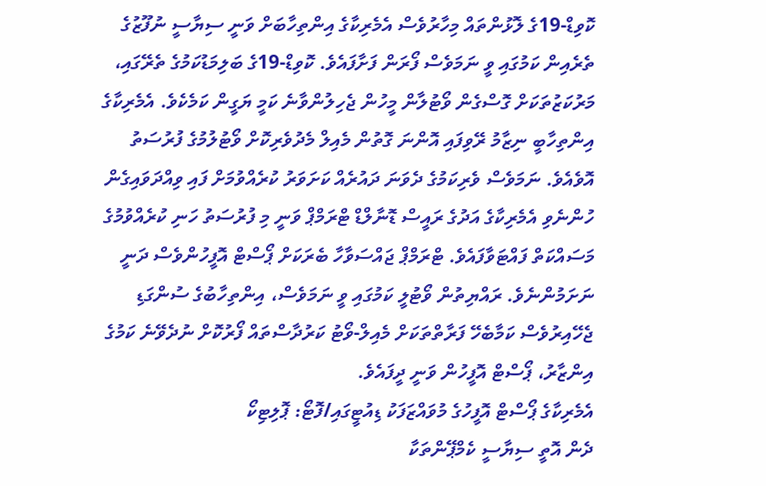ކޮވިޑް-19ގެ ލޮޅުންތައް މިހާރުވެސް އެމެރިކާގެ އިންތިހާބަށް ވަނީ ސިޔާސީ ނުފޫޒުގެ ތެރެއިން ކަމުގައި ވީ ނަމަވެސް ފޯރަން ފަށާފައެވެ. ކޮވިޑް-19ގެ ބަލިމަޑުކަމުގެ ތެރޭގައި، މަރުކަޒުތަކަށް ގޮސްގެން ވޯޓުލާން މީހުން ޖެހިލުންވާނެ ކަމީ ޔަގީން ކަމެކެވެ. އެމެރިކާގެ އިންތިހާބީ ނިޒާމު ރޭވިފައި އޮންނަ ގޮތުން މެއިލް މެދުވެރިކޮށް ވޯޓުލުމުގެ ފުރުސަތު އޮވެއެވެ. ނަމަވެސް ވެރިކަމުގެ ދެވަނަ ދައުރެއް ކަށަވަރު ކުރެއްވުމަށް ފައި ވިއްދަވައިގެން ހުންނެވި އެމެރިކާގެ އަދުގެ ރައީސް ޑޮނާލްޑް ޓްރަމްޕް ވަނީ މި ފުރުސަތު ހަނި ކުރެއްވުމުގެ މަސައްކަތް ފައްޓަވާފައެވެ. ޓްރަމްޕް ޖައްސަވާހާ ބެރަކަށް ޕޯސްޓް އޮފީހުންވެސް ދަނީ ނަށަމުންނެވެ. ރައްޔިތުން ވޯޓުލީ ކަމުގައި ވީ ނަމަވެސް، އިންތިހާބުގެ ސުންގަޑި ޖެހޭއިރުވެސް ކަމާބެހޭ ފަރާތްތަކަށް މެއިލް-ވޯޓު ކަރުދާސްތައް ފޯރުކޮށް ނުދެވޭނެ ކަމުގެ އިންޒާރު، ޕޯސްޓް އޮފީހުން ވަނީ ދީފައެވެ.
އެމެރިކާގެ ޕޯސްޓް އޮފީހުގެ މުވައްޒަފަކު ޑިއުޓީގައި/ފޮޓޯ: ޕޮލިޓިކޯ
ދެން އޮތީ ސިޔާސީ ކެމްޕޭންތަކާ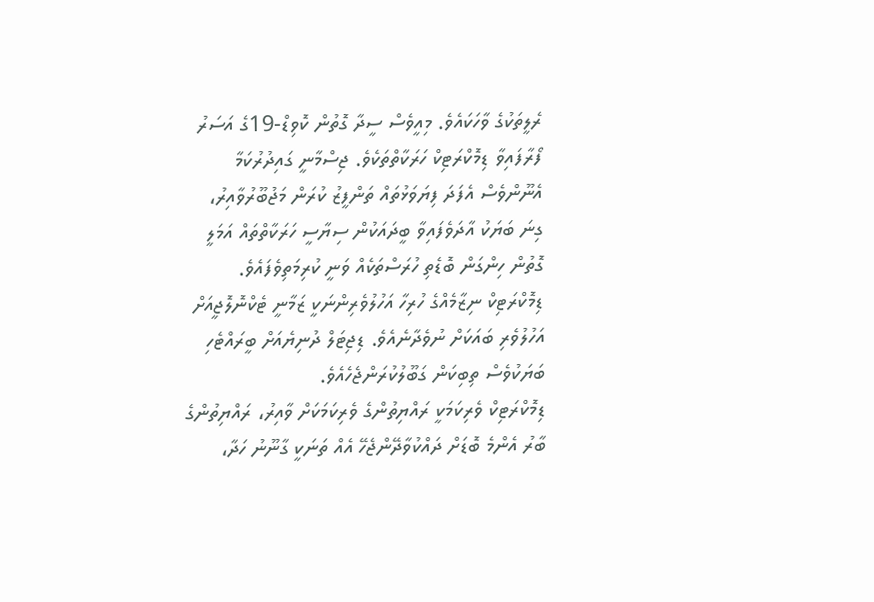ރެލީތަކުގެ ވާހަކައެވެ. މިއީވެސް ސީދާ ގޮތުން ކޮވިޑް-19ގެ އަސަރު ފޯރާފައިވާ ޑިމޮކްރަޓިކް ހަރަކާތްތަކެވެ. ޖިސްމާނީ ގައިދުރުކަމާ އެނޫންވެސް އެފަދަ ފިޔަވަޅުތައް ތަންފީޒު ކުރަން މަޖުބޫރުވާއިރު، ގިނަ ބަޔަކު އާދަވެފައިވާ ބީދައަކުން ސިޔާސީ ހަރަކާތްތައް އަމަލީ ގޮތުން ހިންގަން ބޮޑެތި ހުރަސްތަކެއް ވަނީ ކުރިމަތިވެފައެވެ. ޑިމޮކްރަޓިކް ނިޒާމެއްގެ ހުރިހާ އަހުލުވެރިންނަކީ ޒަމާނީ ޓެކްނޮލޮޖީއަށް އަހުލުވެރި ބައަކަށް ނުވެދާނެއެވެ. ޑިޖިޓަލް ދުނިޔެއަށް ބީރައްޓެހި ބަޔަކުވެސް ތިބިކަން ގަބޫލުކުރަންޖެހެއެވެ.
ޑިމޮކްރަޓިކް ވެރިކަމަކީ ރައްޔިތުންގެ ވެރިކަމަކަށް ވާއިރު، ރައްޔިތުންގެ ބާރު އެންމެ ބޮޑަށް ދައްކުވާދޭންޖެހޭ އެއް ތަނަކީ ގާނޫނު ހަދާ،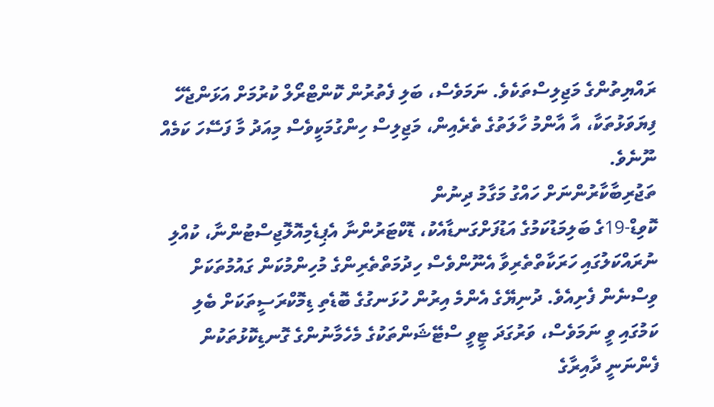ރައްޔިތުންގެ މަޖިލިސްތަކެވެ. ނަމަވެސް، ބަލި ފެތުރުން ކޮންޓްރޯލް ކުރުމަށް އަޅަންޖެހޭ ފިޔަވަޅުތަކާ، އާ އާންމު ހާލަތުގެ ތެރެއިން، މަޖިލިސް ހިންގުމަކީވެސް މިއަދު މާ ފަސޭހަ ކަމެއް ނޫނެވެ.
ތަޖުރިބާކާރުންނަށް ހައްގު މަގާމު ދިނުން
ކޮވިޑް-19ގެ ބަލިމަޑުކަމުގެ އަޑުފަށްގަނޑާއެކު، ޑޮކްޓަރުންނާ އެޕިޑެމިއޮލޮޖިސްޓުންނާ، ކުއްލި ނުރައްކަލުގައި ހަރަކާތްތެރިވާ އެނޫންވެސް ހިދުމަތްތެރިންގެ މުހިންމުކަން ގައުމުތަކަށް ވިސްނެން ފެށިއެވެ. ދުނިޔޭގެ އެންމެ އިރުން ހުޅަނގުގެ ބޮޑެތި ޑިމޮކްރަސީތަކަށް ބެލި ކަމުގައި ވީ ނަމަވެސް، ވަރުގަދަ ޓީވީ ސްޓޭޝަންތަކުގެ މެހެމާނުންގެ ގޮނޑިކޮޅުތަކުން ފެންނަނީ ދާއިރާގެ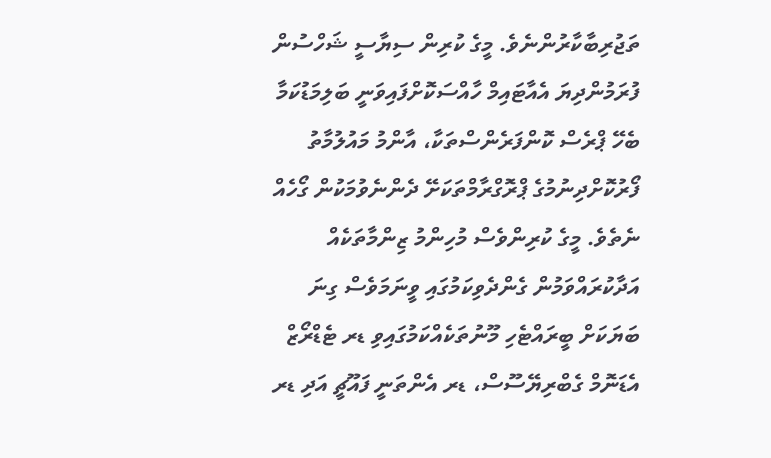ތަޖުރިބާކާރުންނެވެ. މީގެ ކުރިން ސިޔާސީ ޝަހްސުން ފުރަމުންދިޔަ އެއާޓައިމް ހާއްސަކޮށްފައިވަނީ ބަލިމަޑުކަމާ ބެހޭ ޕްރެސް ކޮންފަރެންސްތަކާ، އާންމު މައުލުމާތު ފޯރުކޮށްދިނުމުގެ ޕްރޮގްރާމްތަކަށޭ ދެންނެވުމަކުން ގޯހެއް ނެތެވެ. މީގެ ކުރިންވެސް މުހިންމު ޒިންމާތަކެއް އަދާކުރައްވަމުން ގެންދެވިކަމުގައި ވީނަމަވެސް ގިނަ ބަޔަކަށް ބީރައްޓެހި މޫނުތަކެއްކަމުގައިވި ޑރ ޓެޑްރޯޒް އެޑަނޮމް ގެބްރިޔޭސޫސް، ޑރ އެންތަނީ ފައޫޗީ އަދި ޑރ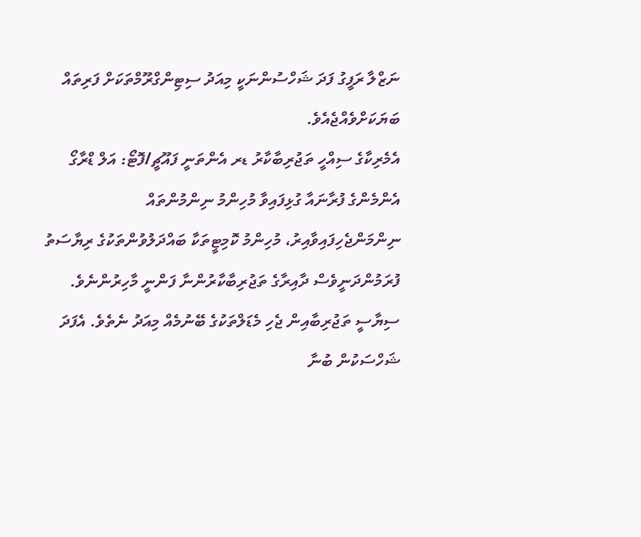ނަޒްލާ ރަފީގު ފަދަ ޝަހްސުންނަކީ މިއަދު ސިޓިންގްރޫމްތަކަށް ފަރިތައް ބަޔަކަށްވެއްޖެއެވެ.
އެމެރިކާގެ ސިއްހީ ތަޖުރިބާކާރު ޑރ އެންތަނީ ފައޫޗީ/ފޮޓޯ: އަލް ޑްރާގޯ
އެންމެންގެ ފުރާނައާ ގުޅިފައިވާ މުހިންމު ނިންމުންތައް ނިންމަންޖެހިފައިވާއިރު، މުހިންމު ކޮމިޓީތަކާ ބައްދަލުވުންތަކުގެ ރިޔާސަތު ފުރަމުންދަނީވެސް ދާއިރާގެ ތަޖުރިބާކާރުންނާ ފަންނީ މާހިރުންނެވެ. ސިޔާސީ ތަޖުރިބާއިން ޖެހި މެޑަލްތަކުގެ ބޭނުމެއް މިއަދު ނެތެވެ. އެފަދަ ޝަހްސަކުން ބުނާ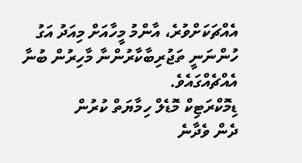އެއްޗަކަށްވުރެ، އާންމު މީހާއަށް މިއަދު އަގު ހުންނަނީ ތަޖުރިބާކާރުންނާ މާހިރުން ބުނާ އެއްޗެއްގައެވެ.
ޑިމޮކްރަޓިކް މޮޑެލް ހިމާޔަތް ކުރުން
ދެން ވެދާނެ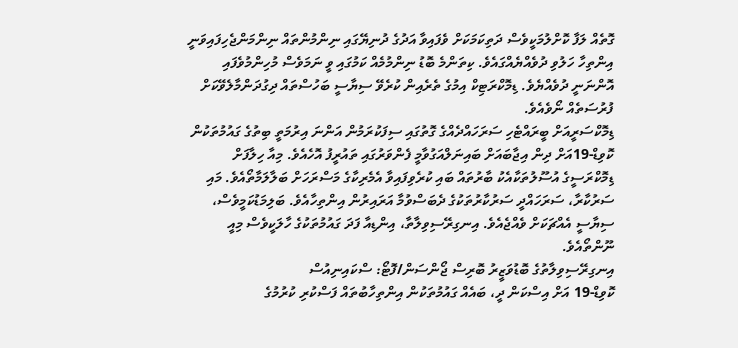ގޮތެއް ލަފާ ކޮށްލުމަކީވެސް ދަތިކަމަކަށް ވެފައިވާ އަދުގެ ދުނިޔޭގައި ނިންމުންތައް ނިންމަންޖެހިފައިވަނީ އިންތިހާ ހަލުވި ދުވެއްޔެއްގައެވެ. ކިތަންމެ ބޮޑު ނިންމުމެއް ކަމުގައި ވީ ނަމަވެސް މުހިންމުވެފައި އޮންނަނީ ދުވެއްޔެވެ. ޑިމޮކްރަޓިކް އިމުގެ ތެރެއިން ކުރެވޭ ސިޔާސީ ބަހުސްތައް ދިގުދަންމާލެވޭކަށް ފުރުސަތެއް ނޯވެއެވެ.
ޑިމޮކްސަރީއަށް ބީރައްޓެހި ސަރަހައްދެއްގެ ގޮތުގައި ސިފަކުރަމުން އަންނަ އިރުމަތީ ބިތުގެ ގައުމުތަކުން ކޮވިޑް-19އަށް ދިން އިޖާބައަށް ބައިނަލްއަގުވާމީ ފެންވަރުގައި ތައުރީފު އޮހެއެވެ. މިއާ ހިލާފަށް ޑިމޮކްރަސީގެ އުސޫލުތަކާއެކު ބާރުތައް ބައި ކުރެވިފައިވާ އެމެރިކާގެ މަސްރަހަށް ބަލާލަމާތޯއެވެ. މައި ސަރުކާރާ، ސަރަހައްދީ ސަރުކާރުތަކުގެ ދެބަސްވުމާ އަރައިރުން އިންތިހާއެވެ. ބަލިމަޑުކަމީވެސް، ސިޔާސީ އެއްޗަކަށް ވެއްޖެއެވެ. އިނގިރޭސިވިލާތާ، އިންޑިއާ ފަދަ ގައުމުތަކުގެ ހާލަކީވެސް މިއީ ނޫންތޯއެވެ.
އިނގިރޭސިވިލާތުގެ ބޮޑުވަޒީރު ބޮރިސް ޖޯންސަން/ފޮޓޯ: ސްކައިނިއުސް
ކޮވިޑް-19 އަށް އިސްކަން ދީ، ބައެއް ގައުމުތަކުން އިންތިހާބުތައް ފަސްކުރި ކުރުމުގެ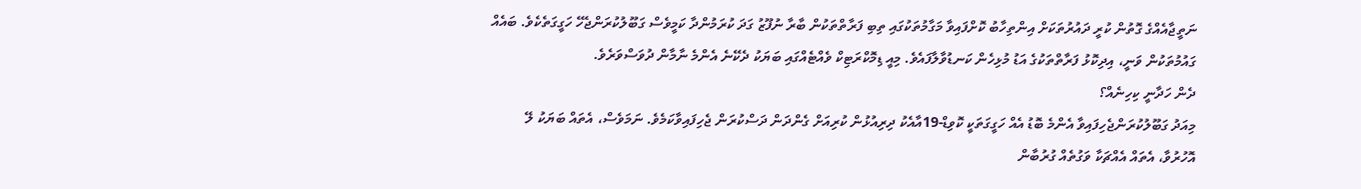ނަތީޖާއެއްގެ ގޮތުން ކުރީ ދައުރުތަކަށް އިންތިހާބު ކޮށްފައިވާ މަގާމުތަކުގައި ތިބި ފަރާތްތަކުން ބާރާ ނުފޫޒު ގަދަ ކުރަމުންދާ ކަމީވެސް ގަބޫލުކުރަންޖެހޭ ހަގީގަތެކެވެ. ބައެއް ގައުމުތަކުން ވަނީ، އިދިކޮޅު ފަރާތްތަކުގެ އަޑު މުޅިހެން ކަނޑުވާލާފައެވެ. މިއީ ޑިމޮކްރަޓިކް ވެއްޓެއްގައި ބަޔަކު ދެކޭނެ އެންމެ ނާމާން ދުވަސްވަރެވެ.
ދެން ހަދާނީ ކިހިނެއް؟
މިއަދު ގަބޫލުކުރަންޖެހިފައިވާ އެންމެ ބޮޑު އެއް ހަގީގަތަކީ ކޮވިޑް-19އާއެކު ދިރިއުޅުން ކުރިއަށް ގެންދަން ދަސްކުރަން ޖެހިފައިވާކަމެވެ. ނަމަވެސް، އެތައް ބަޔަކު ލޭ އޮހުރުވާ، އެތައް އެއްޗަކާ ވަގުތެއް ގުރުބާން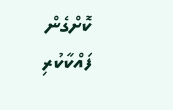ކޮށްގެން ފައްކާކުރި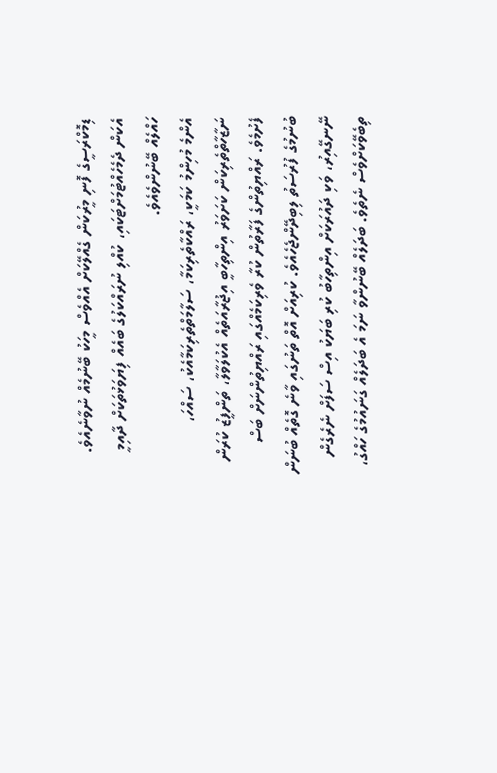ޑިމޮކްރަސީގެ ފޮނި މީރުކަން ގެއްލޭކަށް އެއްވެސް މީހަކު ބޭނުމެއް ނުވާނެއެވެ. އެކަން ދެމެހެއްޓުމަށްޓަކައި، ކުއްލި ނުރައްކަލުގެ ބައެއް ފިޔަވަޅުތަކަށް ދާއިމީ ހައްލެއް ބޭނުންވެއެވެ.
އެންމެ މުހިންމު ކަމަކީ، ރައްކާތެރިކަމާ، ސަލާމަތްތެރިކަމާއެކު، ސައްހަ، ނަޒާހާތްތެރިކަން ކަށަވަރު އިންތިހާބީ އިޖުރާއަތެއް އެކުލަވާލާ، ތަންފީޒު ކުރަން ފެށުމެވެ. ރައްޔިތުންގެ ފަރާތުން ކުރާ ވެރިކަމެއްގައި ރައްޔިތުންނަށް ބަސް ބުނުމުގެ ފުރުސަތު ލިބިދޭންޖެހެއެވެ. ކުރިއަށް އޮތް ތަނުގައި ވާނެ ގޮތެއް ބުނަން ނޭނގޭއިރު، ވަކި ދައުރަކަށް އިންތިހާބު ކުރި ބަޔަކު އިސް ސަފަށް ނެރެގެން ތިބެވޭކަށްވެސް ނެތެވެ. ބަދަލެއް ބޭނުންވާ ނަމަ އެ ބަދަލެއް ގަނައުމުގެ ހައްގު،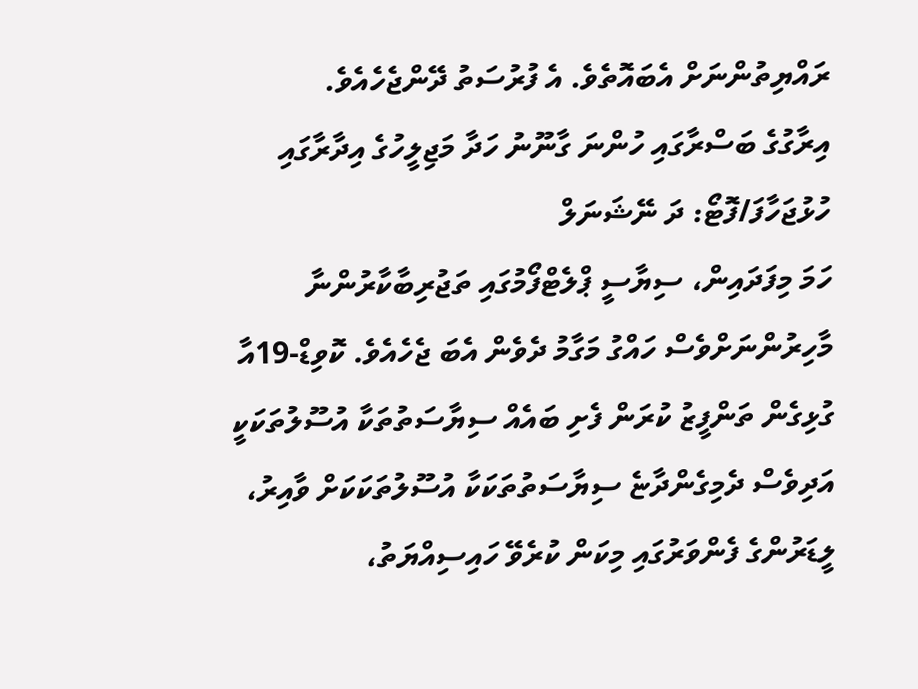ރައްޔިތުންނަށް އެބައޮތެވެ. އެ ފުރުސަތު ދޭންޖެހެއެވެ.
އިރާގުގެ ބަސްރާގައި ހުންނަ ގާނޫނު ހަދާ މަޖިލީހުގެ އިދާރާގައި ހުޅުޖަހާފަ/ފޮޓޯ: ދަ ނޭޝަނަލް
ހަމަ މިފަދައިން، ސިޔާސީ ޕްލެޓްފޯމުގައި ތަޖުރިބާކާރުންނާ މާހިރުންނަށްވެސް ހައްގު މަގާމު ދެވެން އެބަ ޖެހެއެވެ. ކޮވިޑް-19އާ ގުޅިގެން ތަންފީޒު ކުރަން ފެށި ބައެއް ސިޔާސަތުތަކާ އުސޫލުތަކަކީ އަދިވެސް ދެމިގެންދާޏެ ސިޔާސަތުތަކަކާ އުސޫލުތަކަކަށް ވާއިރު، ލީޑަރުންގެ ފެންވަރުގައި މިކަން ކުރެވޭ ހައިސިއްޔަތު،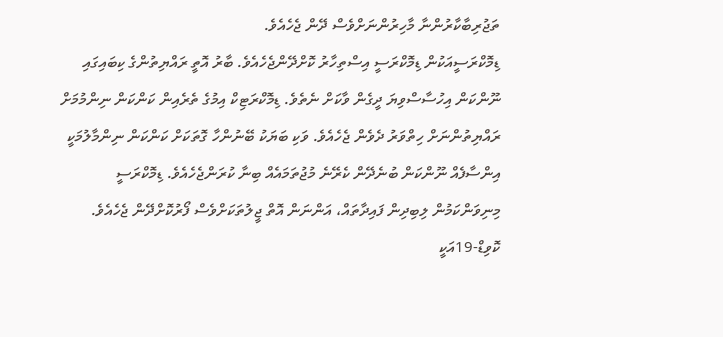ތަޖުރިބާކާރުންނާ މާހިރުންނަށްވެސް ދޭން ޖެހެއެވެ.
ޑިމޮކްރަސީއަކުން ޑިމޮކްރަސީ އިސްތިހާރު ކޮށްދޭންޖެހެއެވެ. ބާރު އޮތީ ރައްޔިތުންގެ ކިބައިގައި ނޫންކަން އިހުސާސްވިޔަ ދީގެން ވާކަށް ނެތެވެ. ޑިމޮކްރަޓިކް އިމުގެ ތެރެއިން ކަންކަން ނިންމުމަށް ރައްޔިތުންނަށް ހިތްވަރު ދެވެން ޖެހެއެވެ. ވަކި ބަޔަކު ބޭނުންހާ ގޮތަކަށް ކަންކަން ނިންމާލުމަކީ އިންސާފެއް ނޫންކަން ބުނެދޭން ކެރޭނެ މުޖުތަމައެއް ބިނާ ކުރަންޖެހެއެވެ. ޑިމޮކްރަސީ މިނިވަންކަމުން ލިބިދިން ފައިދާތައް، އަންނަން އޮތް ޖީލުތަކަށްވެސް ފޯރުކޮށްދޭން ޖެހެއެވެ. ކޮވިޑް-19އަކީ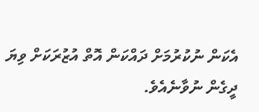އެކަން ނުކުރުމަށް ދައްކަން އޮތް އުޒުރަކަށް ވިޔަ ދީގެން ނުވާނެއެވެ.